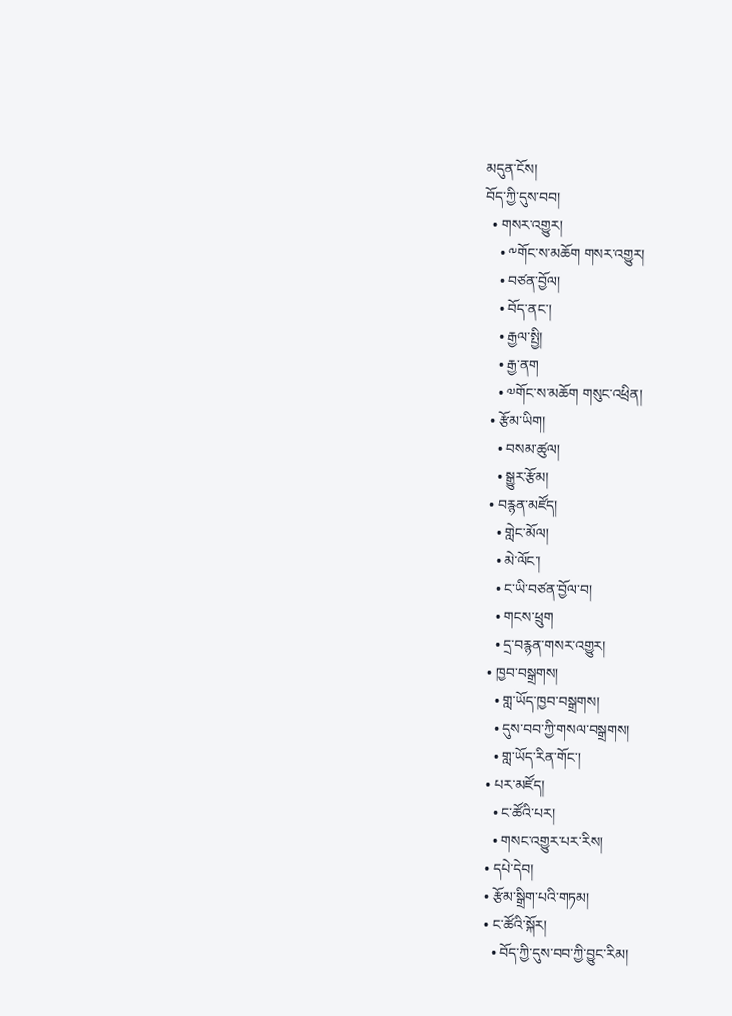མདུན་ངོས།
བོད་ཀྱི་དུས་བབ།
  • གསར་འགྱུར།
    • ༸གོང་ས་མཆོག གསར་འགྱུར།
    • བཙན་བྱོལ།
    • བོད་ནང་།
    • རྒྱལ་སྤྱི།
    • རྒྱ་ནག
    • ༧གོང་ས་མཆོག གསུང་འཕྲིན།
  • རྩོམ་ཡིག།
    • བསམ་ཚུལ།
    • སྒྱུར་རྩོམ།
  • བརྙན་མཛོད།
    • གླེང་མོལ།
    • མེ་ལོང་།
    • ང་ཡི་བཙན་བྱོལ་བ།
    • གངས་ཕྲུག
    • དྲ་བརྙན་གསར་འགྱུར།
  • ཁྱབ་བསྒྲགས།
    • གླ་ཡོད་ཁྱབ་བསྒྲགས།
    • དུས་བབ་ཀྱི་གསལ་བསྒྲགས།
    • གླ་ཡོད་རིན་གོང་།
  • པར་མཛོད།
    • ང་ཚོའི་པར།
    • གསང་འགྱུར་པར་རིས།
  • དཔེ་དེབ།
  • རྩོམ་སྒྲིག་པའི་གཏམ།
  • ང་ཚོའི་སྐོར།
    • བོད་ཀྱི་དུས་བབ་ཀྱི་བྱུང་རིམ།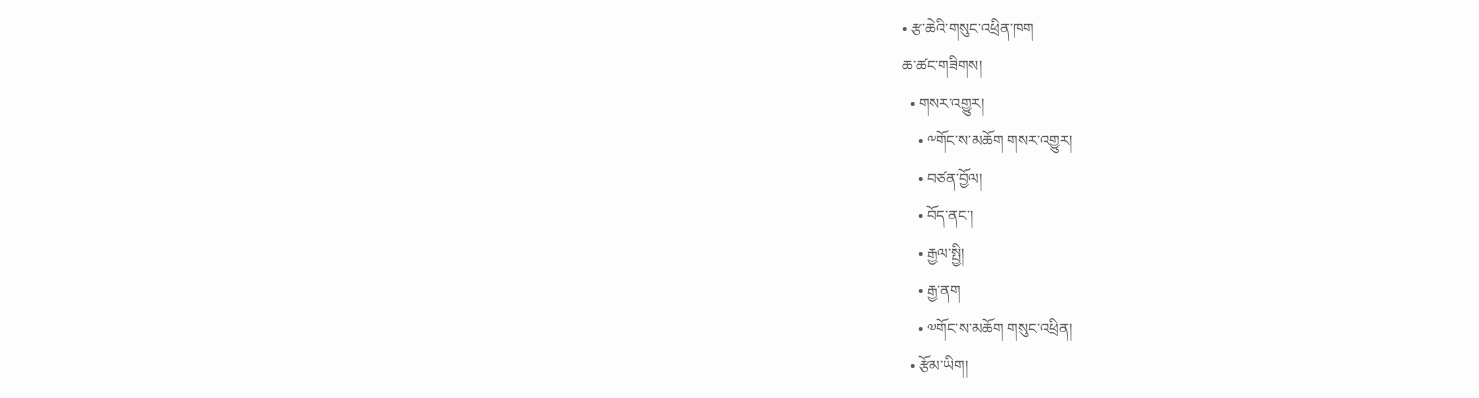• རྩ་ཆེའི་གསུང་འཕྲིན་ཁག
ཆ་ཚང་གཟིགས།
  • གསར་འགྱུར།
    • ༸གོང་ས་མཆོག གསར་འགྱུར།
    • བཙན་བྱོལ།
    • བོད་ནང་།
    • རྒྱལ་སྤྱི།
    • རྒྱ་ནག
    • ༧གོང་ས་མཆོག གསུང་འཕྲིན།
  • རྩོམ་ཡིག།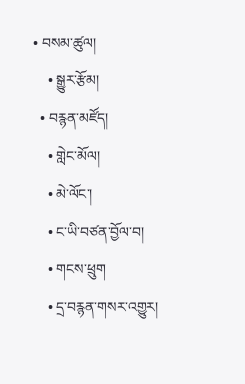• བསམ་ཚུལ།
    • སྒྱུར་རྩོམ།
  • བརྙན་མཛོད།
    • གླེང་མོལ།
    • མེ་ལོང་།
    • ང་ཡི་བཙན་བྱོལ་བ།
    • གངས་ཕྲུག
    • དྲ་བརྙན་གསར་འགྱུར།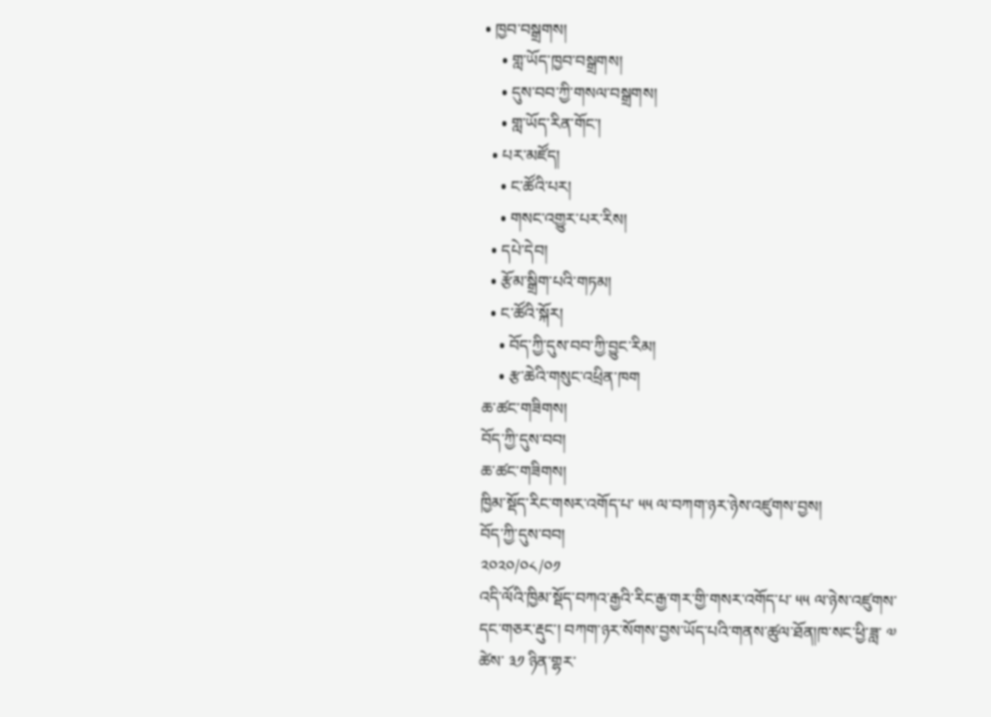• ཁྱབ་བསྒྲགས།
    • གླ་ཡོད་ཁྱབ་བསྒྲགས།
    • དུས་བབ་ཀྱི་གསལ་བསྒྲགས།
    • གླ་ཡོད་རིན་གོང་།
  • པར་མཛོད།
    • ང་ཚོའི་པར།
    • གསང་འགྱུར་པར་རིས།
  • དཔེ་དེབ།
  • རྩོམ་སྒྲིག་པའི་གཏམ།
  • ང་ཚོའི་སྐོར།
    • བོད་ཀྱི་དུས་བབ་ཀྱི་བྱུང་རིམ།
    • རྩ་ཆེའི་གསུང་འཕྲིན་ཁག
ཆ་ཚང་གཟིགས།
བོད་ཀྱི་དུས་བབ།
ཆ་ཚང་གཟིགས།
ཁྱིམ་སྡོད་རིང་གསར་འགོད་པ་ ༥༥ ལ་བཀག་ཉར་ཉེས་འཛུགས་བྱས།
བོད་ཀྱི་དུས་བབ།
༢༠༢༠/༠༨/༠༡
འདི་ལོའི་ཁྱིམ་སྡོད་བཀའ་རྒྱའི་རིང་རྒྱ་གར་གྱི་གསར་འགོད་པ་ ༥༥ ལ་ཉེས་འཛུགས་དང་གཅར་རྡུང་། བཀག་ཉར་སོགས་བྱས་ཡོད་པའི་གནས་ཚུལ་ཐོན།ཁ་སང་ཕྱི་ཟླ་ ༧ ཚེས་ ༣༡ ཉིན་གྷར་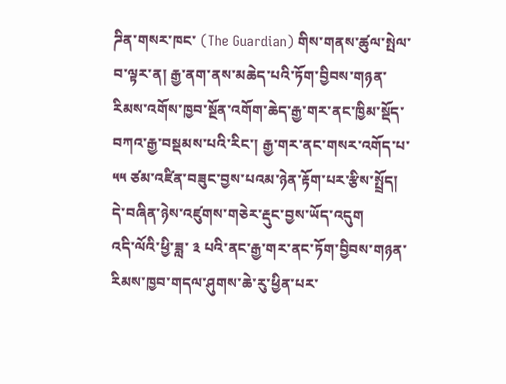ཌིན་གསར་ཁང་ (The Guardian) གིས་གནས་ཚུལ་སྤེལ་བ་ལྟར་ན། རྒྱ་ནག་ནས་མཆེད་པའི་ཏོག་བྱིབས་གཉན་རིམས་འགོས་ཁྱབ་སྔོན་འགོག་ཆེད་རྒྱ་གར་ནང་ཁྱིམ་སྡོད་བཀའ་རྒྱ་བསྡམས་པའི་རིང་། རྒྱ་གར་ནང་གསར་འགོད་པ་ ༥༥ ཙམ་འཛིན་བཟུང་བྱས་པའམ་ཉེན་རྟོག་པར་རྩིས་སྤྲོད། དེ་བཞིན་ཉེས་འཛུགས་གཅེར་རྡུང་བྱས་ཡོད་འདུག
འདི་ལོའི་ཕྱི་ཟླ་ ༣ པའི་ནང་རྒྱ་གར་ནང་ཏོག་བྱིབས་གཉན་རིམས་ཁྱབ་གདལ་ཤུགས་ཆེ་རུ་ཕྱིན་པར་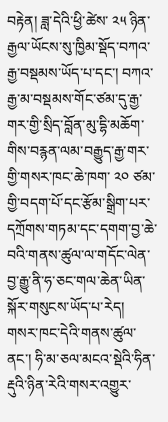བརྟེན། ཟླ་དེའི་ཕྱི་ཚེས་ ༢༥ ཉིན་རྒྱལ་ཡོངས་སུ་ཁྱིམ་སྡོད་བཀའ་རྒྱ་བསྡམས་ཡོད་པ་དང་། བཀའ་རྒྱ་མ་བསྡམས་གོང་ཙམ་དུ་རྒྱ་གར་གྱི་སྲིད་བློན་མུ་དྷི་མཆོག་གིས་བརྙན་ལམ་བརྒྱུད་རྒྱ་གར་གྱི་གསར་ཁང་ཆེ་ཁག་ ༢༠ ཙམ་གྱི་བདག་པོ་དང་རྩོམ་སྒྲིག་པར་དཀྲོགས་གཏམ་དང་དགག་བྱ་ཆེ་བའི་གནས་ཚུལ་ལ་གདོང་ལེན་བྱ་རྒྱུ་ནི་ཧ་ཅང་གལ་ཆེན་ཡིན་སྐོར་གསུངས་ཡོད་པ་རེད།
གསར་ཁང་དེའི་གནས་ཚུལ་ནང་། ཧི་མ་ཅལ་མངའ་སྡེའི་ཧིན་རྡུའི་ཉིན་རེའི་གསར་འགྱུར་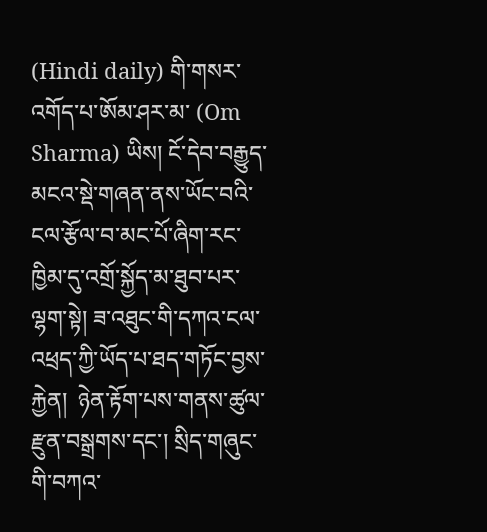(Hindi daily) གི་གསར་འགོད་པ་ཨོམ་ཤར་མ་ (Om Sharma) ཡིས། ངོ་དེབ་བརྒྱུད་མངའ་སྡེ་གཞན་ནས་ཡོང་བའི་ངལ་རྩོལ་བ་མང་པོ་ཞིག་རང་ཁྱིམ་དུ་འགྲོ་སྐྱོད་མ་ཐུབ་པར་ལྷག་སྟེ། ཟ་འཐུང་གི་དཀའ་ངལ་འཕྲད་ཀྱི་ཡོད་པ་ཐད་གཏོང་བྱས་རྐྱེན།  ཉེན་རྟོག་པས་གནས་ཚུལ་རྫུན་བསྒྲགས་དང་། སྲིད་གཞུང་གི་བཀའ་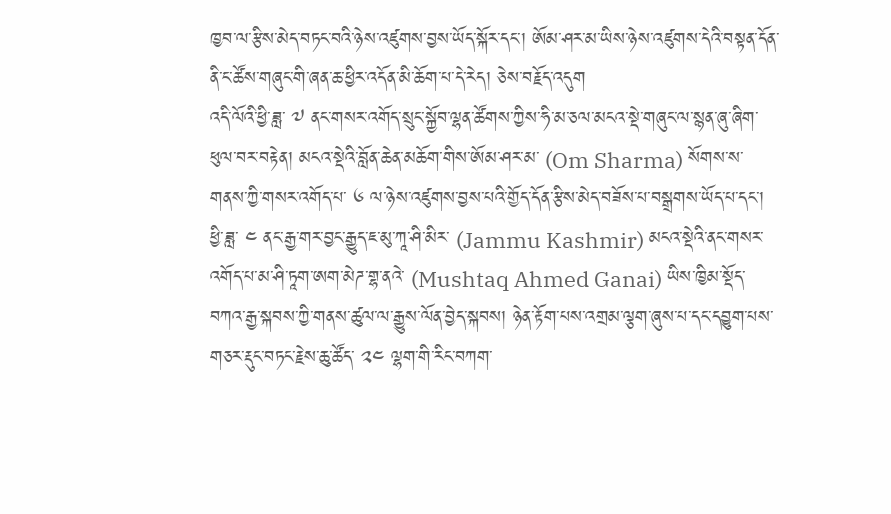ཁྱབ་ལ་རྩིས་མེད་བཏང་བའི་ཉེས་འཛུགས་བྱས་ཡོད་སྐོར་དང་། ཨོམ་ཤར་མ་ཡིས་ཉེས་འཛུགས་དེའི་བསྟན་དོན་ནི་ང་ཚོས་གཞུང་གི་ཞན་ཆ་ཕྱིར་འདོན་མི་ཆོག་པ་དེ་རེད། ཅེས་བརྗོད་འདུག
འདི་ལོའི་ཕྱི་ཟླ་ ༧ ནང་གསར་འགོད་སྲུང་སྐྱོབ་ལྷན་ཚོགས་ཀྱིས་ཧི་མ་ཅལ་མངའ་སྡེ་གཞུང་ལ་སྙན་ཞུ་ཞིག་ཕུལ་བར་བརྟེན། མངའ་སྡེའི་བློན་ཆེན་མཆོག་གིས་ཨོམ་ཤར་མ་ (Om Sharma) སོགས་ས་གནས་ཀྱི་གསར་འགོད་པ་ ༦ ལ་ཉེས་འཛུགས་བྱས་པའི་གྱོད་དོན་རྩིས་མེད་བཟོས་པ་བསྒྲགས་ཡོད་པ་དང་། ཕྱི་ཟླ་ ༤ ནང་རྒྱ་གར་བྱང་རྒྱུད་ཇ་མུ་ཀཱ་ཤི་མིར་ (Jammu Kashmir) མངའ་སྡེའི་ནང་གསར་འགོད་པ་མ་ཤི་ཏཱག་ཨག་མེཌ་གྷ་ནའེ་ (Mushtaq Ahmed Ganai) ཡིས་ཁྱིམ་སྡོད་བཀའ་རྒྱ་སྐབས་ཀྱི་གནས་ཚུལ་ལ་རྒྱུས་ལོན་བྱེད་སྐབས། ཉེན་རྟོག་པས་འགྲམ་ལྕག་ཞུས་པ་དང་དབྱུག་པས་གཅར་རྡུང་བཏང་རྗེས་ཆུ་ཚོད་ ༢༤ ལྷག་གི་རིང་བཀག་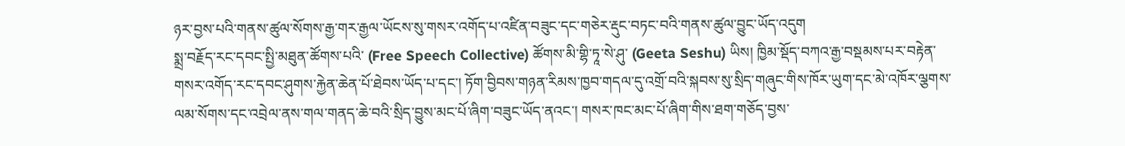ཉར་བྱས་པའི་གནས་ཚུལ་སོགས་རྒྱ་གར་རྒྱལ་ཡོངས་སུ་གསར་འགོད་པ་འཛིན་བཟུང་དང་གཅེར་རྡུང་བཏང་བའི་གནས་ཚུལ་བྱུང་ཡོད་འདུག
སྨྲ་བརྗོད་རང་དབང་སྤྱི་མཐུན་ཚོགས་པའི་ (Free Speech Collective) ཚོགས་མི་གྷི་ཏཱ་སེ་ཤུ་ (Geeta Seshu) ཡིས། ཁྱིམ་སྡོད་བཀའ་རྒྱ་བསྡམས་པར་བརྟེན་གསར་འགོད་རང་དབང་ཤུགས་རྐྱེན་ཆེན་པོ་ཐེབས་ཡོད་པ་དང་། ཏོག་བྱིབས་གཉན་རིམས་ཁྱབ་གདལ་དུ་འགྲོ་བའི་སྐབས་སུ་སྲིད་གཞུང་གིས་ཁོར་ཡུག་དང་མེ་འཁོར་ལྕགས་ལམ་སོགས་དང་འབྲེལ་ནས་གལ་གནད་ཆེ་བའི་སྲིད་བྱུས་མང་པོ་ཞིག་བཟུང་ཡོད་ནའང་། གསར་ཁང་མང་པོ་ཞིག་གིས་ཐག་གཅོད་བྱས་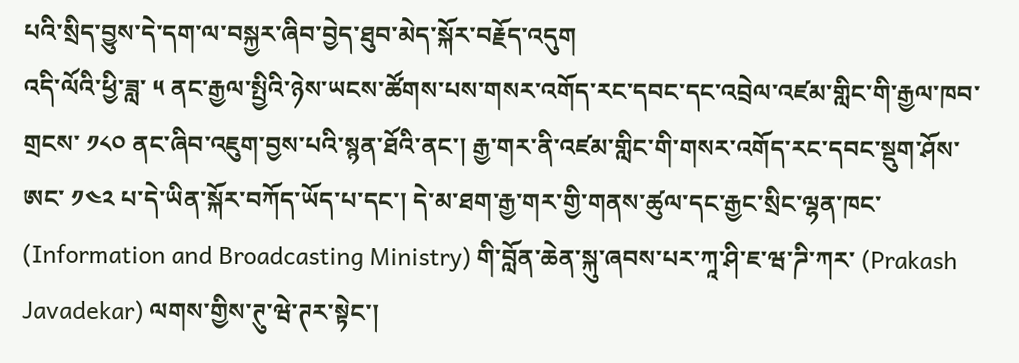པའི་སྲིད་བྱུས་དེ་དག་ལ་བསྐྱར་ཞིབ་བྱེད་ཐུབ་མེད་སྐོར་བརྗོད་འདུག
འདི་ལོའི་ཕྱི་ཟླ་ ༥ ནང་རྒྱལ་སྤྱིའི་ཉེས་ཡངས་ཚོགས་པས་གསར་འགོད་རང་དབང་དང་འབྲེལ་འཛམ་གླིང་གི་རྒྱལ་ཁབ་གྲངས་ ༡༨༠ ནང་ཞིབ་འཇུག་བྱས་པའི་སྙན་ཐོའི་ནང་། རྒྱ་གར་ནི་འཛམ་གླིང་གི་གསར་འགོད་རང་དབང་སྡུག་ཤོས་ཨང་ ༡༤༢ པ་དེ་ཡིན་སྐོར་བཀོད་ཡོད་པ་དང་། དེ་མ་ཐག་རྒྱ་གར་གྱི་གནས་ཚུལ་དང་རྒྱང་སྲིང་ལྷན་ཁང་ (Information and Broadcasting Ministry) གི་བློན་ཆེན་སྐུ་ཞབས་པར་ཀཱ་ཤི་ཇ་ཝ་ཌི་ཀར་ (Prakash Javadekar) ལགས་གྱིས་ཊུ་ཝེ་ཊར་སྟེང་།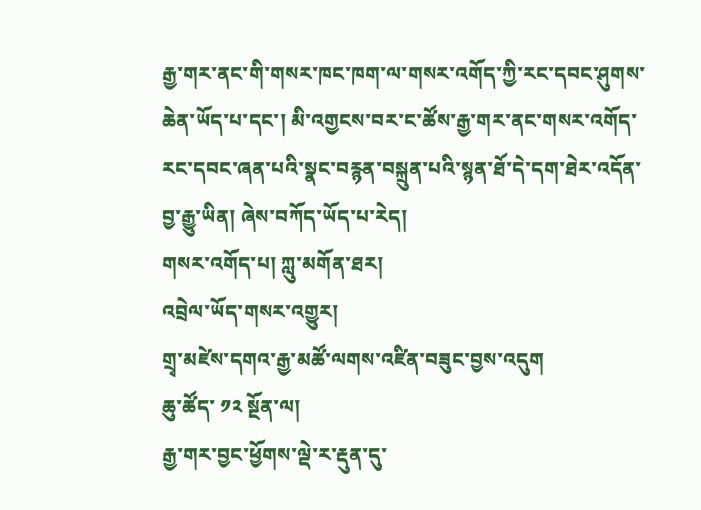རྒྱ་གར་ནང་གི་གསར་ཁང་ཁག་ལ་གསར་འགོད་ཀྱི་རང་དབང་ཤུགས་ཆེན་ཡོད་པ་དང་། མི་འགྱངས་བར་ང་ཚོས་རྒྱ་གར་ནང་གསར་འགོད་རང་དབང་ཞན་པའི་སྣང་བརྙན་བསྐྲུན་པའི་སྙན་ཐོ་དེ་དག་ཐེར་འདོན་བྱ་རྒྱུ་ཡིན། ཞེས་བཀོད་ཡོད་པ་རེད།
གསར་འགོད་པ། ཀླུ་མགོན་ཐར།
འབྲེལ་ཡོད་གསར་འགྱུར།
གྲྭ་མཛེས་དགའ་རྒྱ་མཚོ་ལགས་འཛིན་བཟུང་བྱས་འདུག
ཆུ་ཚོད་ ༡༢ སྔོན་ལ།
རྒྱ་གར་བྱང་ཕྱོགས་ལྡེ་ར་རྡུན་དུ་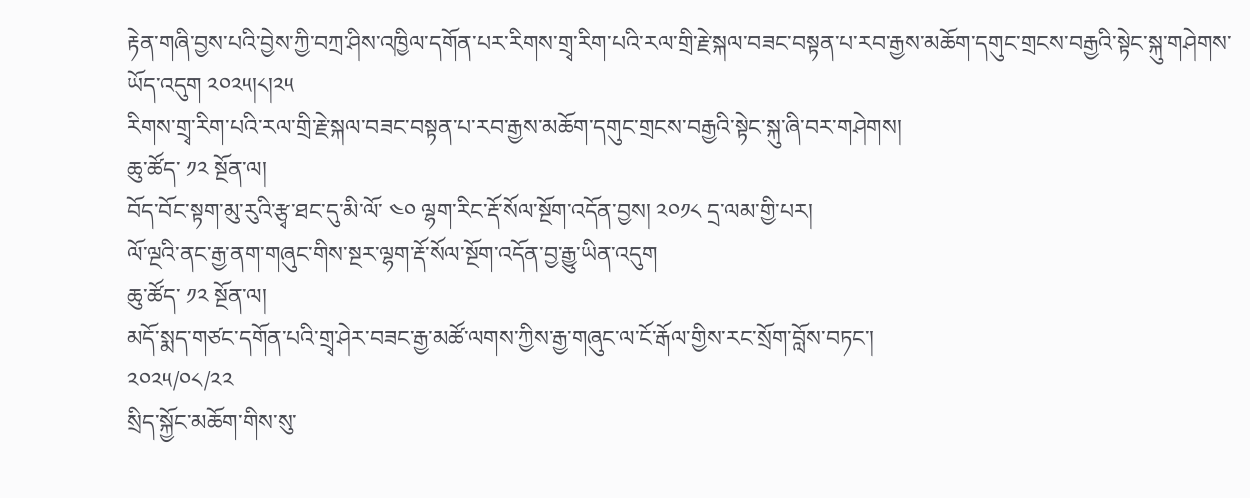རྟེན་གཞི་བྱས་པའི་བྱེས་ཀྱི་བཀྲ་ཤིས་འཁྱིལ་དགོན་པར་རིགས་གྲྭ་རིག་པའི་རལ་གྲི་རྗེ་སྐལ་བཟང་བསྟན་པ་རབ་རྒྱས་མཆོག་དགུང་གྲངས་བརྒྱའི་སྟེང་སྐུ་གཤེགས་ཡོད་འདུག ༢༠༢༥།༨།༢༥
རིགས་གྲྭ་རིག་པའི་རལ་གྲི་རྗེ་སྐལ་བཟང་བསྟན་པ་རབ་རྒྱས་མཆོག་དགུང་གྲངས་བརྒྱའི་སྟེང་སྐུ་ཞི་བར་གཤེགས།
ཆུ་ཚོད་ ༡༢ སྔོན་ལ།
བོད་བོང་སྟག་མུ་རུའི་རྩྭ་ཐང་དུ་མི་ལོ་ ༤༠ ལྷག་རིང་རྡོ་སོལ་སྔོག་འདོན་བྱས། ༢༠༡༨ དྲ་ལམ་གྱི་པར།
ལོ་ལྔའི་ནང་རྒྱ་ནག་གཞུང་གིས་སྔར་ལྷག་རྡོ་སོལ་སྔོག་འདོན་བྱ་རྒྱུ་ཡིན་འདུག
ཆུ་ཚོད་ ༡༢ སྔོན་ལ།
མདོ་སྨད་གཙང་དགོན་པའི་གྲྭ་ཤེར་བཟང་རྒྱ་མཚོ་ལགས་ཀྱིས་རྒྱ་གཞུང་ལ་ངོ་རྒོལ་གྱིས་རང་སྲོག་བློས་བཏང་།
༢༠༢༥/༠༨/༢༢
སྲིད་སྐྱོང་མཆོག་གིས་སུ་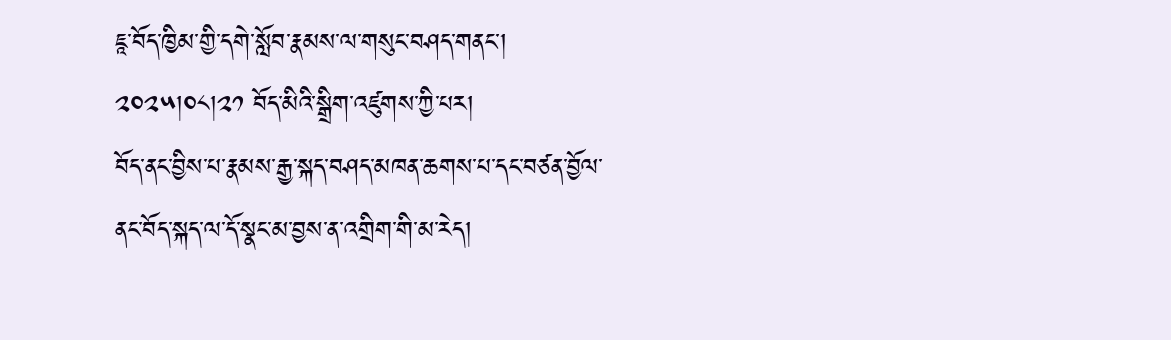ཇཱ་བོད་ཁྱིམ་གྱི་དགེ་སློབ་རྣམས་ལ་གསུང་བཤད་གནང་། ༢༠༢༥།༠༨།༢༡ བོད་མིའི་སྒྲིག་འཛུགས་ཀྱི་པར།
བོད་ནང་བྱིས་པ་རྣམས་རྒྱ་སྐད་བཤད་མཁན་ཆགས་པ་དང་བཙན་བྱོལ་ནང་བོད་སྐད་ལ་དོ་སྣང་མ་བྱས་ན་འགྲིག་གི་མ་རེད།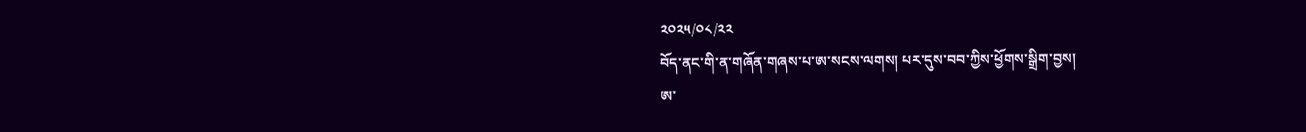༢༠༢༥/༠༨/༢༢
བོད་ནང་གི་ན་གཞོན་གཞས་པ་ཨ་སངས་ལགས། པར་དུས་བབ་ཀྱིས་ཕྱོགས་སྒྲིག་བྱས།
ཨ་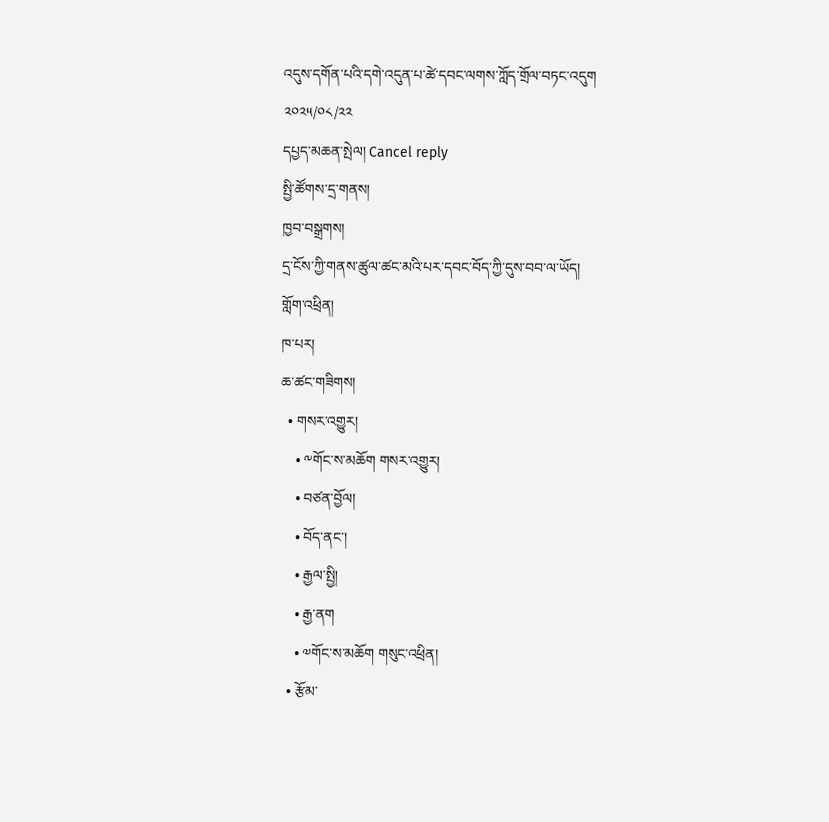འདུས་དགོན་པའི་དགེ་འདུན་པ་ཚེ་དབང་ལགས་ཀློད་གྲོལ་བཏང་འདུག
༢༠༢༥/༠༨/༢༢
དཔྱད་མཆན་སྤེལ། Cancel reply
སྤྱི་ཚོགས་དྲ་གནས།
ཁྱབ་བསྒྲགས།
དྲ་ངོས་ཀྱི་གནས་ཚུལ་ཚང་མའི་པར་དབང་བོད་ཀྱི་དུས་བབ་ལ་ཡོད།
གློག་འཕྲིན།
ཁ་པར།
ཆ་ཚང་གཟིགས།
  • གསར་འགྱུར།
    • ༸གོང་ས་མཆོག གསར་འགྱུར།
    • བཙན་བྱོལ།
    • བོད་ནང་།
    • རྒྱལ་སྤྱི།
    • རྒྱ་ནག
    • ༧གོང་ས་མཆོག གསུང་འཕྲིན།
  • རྩོམ་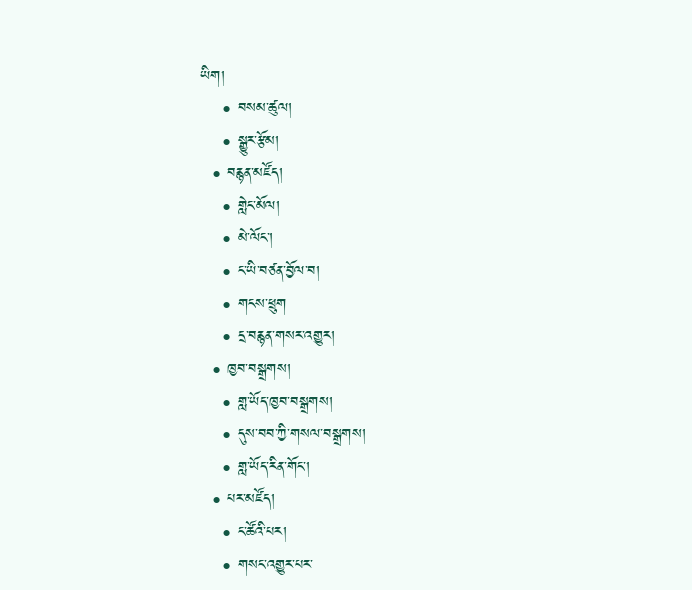ཡིག།
    • བསམ་ཚུལ།
    • སྒྱུར་རྩོམ།
  • བརྙན་མཛོད།
    • གླེང་མོལ།
    • མེ་ལོང་།
    • ང་ཡི་བཙན་བྱོལ་བ།
    • གངས་ཕྲུག
    • དྲ་བརྙན་གསར་འགྱུར།
  • ཁྱབ་བསྒྲགས།
    • གླ་ཡོད་ཁྱབ་བསྒྲགས།
    • དུས་བབ་ཀྱི་གསལ་བསྒྲགས།
    • གླ་ཡོད་རིན་གོང་།
  • པར་མཛོད།
    • ང་ཚོའི་པར།
    • གསང་འགྱུར་པར་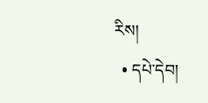རིས།
  • དཔེ་དེབ།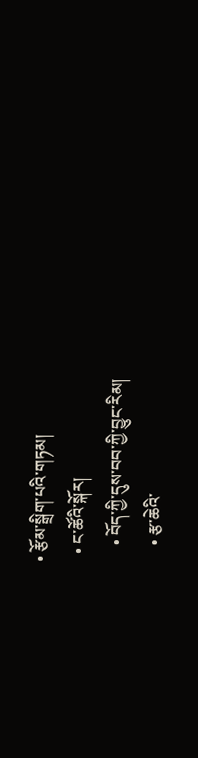• རྩོམ་སྒྲིག་པའི་གཏམ།
  • ང་ཚོའི་སྐོར།
    • བོད་ཀྱི་དུས་བབ་ཀྱི་བྱུང་རིམ།
    • རྩ་ཆེའི་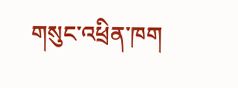གསུང་འཕྲིན་ཁག